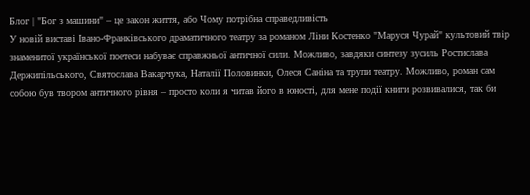Блог | "Бог з машини" – це закон життя, або Чому потрібна справедливість
У новій виставі Івано-Франківського драматичного театру за романом Ліни Костенко "Маруся Чурай" культовий твір знаменитої української поетеси набуває справжньої античної сили. Можливо, завдяки синтезу зусиль Ростислава Держипільського, Святослава Вакарчука, Наталії Половинки, Олеся Саніна та трупи театру. Можливо, роман сам собою був твором античного рівня – просто коли я читав його в юності, для мене події книги розвивалися, так би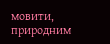мовити, природним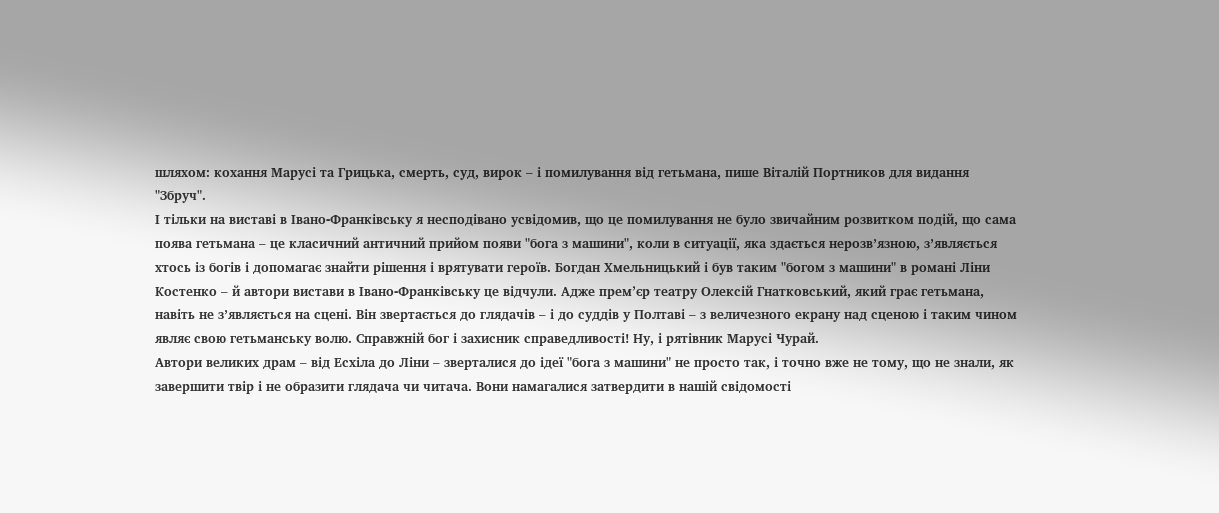шляхом: кохання Марусі та Грицька, смерть, суд, вирок – і помилування від гетьмана, пише Віталій Портников для видання "Збруч".
І тільки на виставі в Івано-Франківську я несподівано усвідомив, що це помилування не було звичайним розвитком подій, що сама поява гетьмана – це класичний античний прийом появи "бога з машини", коли в ситуації, яка здається нерозв’язною, з’являється хтось із богів і допомагає знайти рішення і врятувати героїв. Богдан Хмельницький і був таким "богом з машини" в романі Ліни Костенко – й автори вистави в Івано-Франківську це відчули. Адже премʼєр театру Олексій Гнатковський, який грає гетьмана, навіть не з’являється на сцені. Він звертається до глядачів – і до суддів у Полтаві – з величезного екрану над сценою і таким чином являє свою гетьманську волю. Справжній бог і захисник справедливості! Ну, і рятівник Марусі Чурай.
Автори великих драм – від Есхіла до Ліни – зверталися до ідеї "бога з машини" не просто так, і точно вже не тому, що не знали, як завершити твір і не образити глядача чи читача. Вони намагалися затвердити в нашій свідомості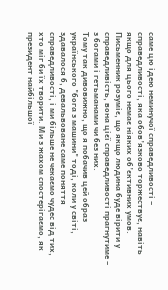саме цю ідею неминучої справедливості – справедливості, яка обов’язково торжествує, навіть якщо для цього немає ніяких об’єктивних умов. Письменник розуміє, що якщо людина буде вірити у справедливість, вона цієї справедливості прагнутиме – з богами і гетьманами чи без них.
Тому так дивовижно, що я побачив цей образ українського "бога з машини" тоді, коли у світі, здавалося б, девальвоване саме поняття справедливості, і ми більше не чекаємо чудес від тих, хто міг би їх творити. Ми з жахом спостерігаємо, як президент найбільшої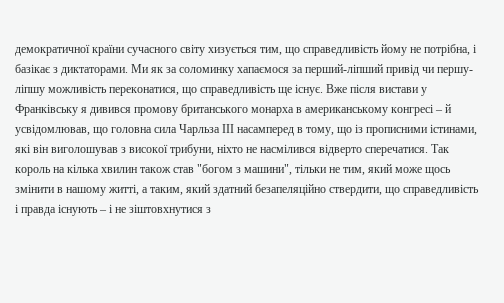демократичної країни сучасного світу хизується тим, що справедливість йому не потрібна, і базікає з диктаторами. Ми як за соломинку хапаємося за перший-ліпший привід чи першу-ліпшу можливість переконатися, що справедливість ще існує. Вже після вистави у Франківську я дивився промову британського монарха в американському конгресі – й усвідомлював, що головна сила Чарльза ІІІ насамперед в тому, що із прописними істинами, які він виголошував з високої трибуни, ніхто не насмілився відверто сперечатися. Так король на кілька хвилин також став "богом з машини", тільки не тим, який може щось змінити в нашому житті, а таким, який здатний безапеляційно ствердити, що справедливість і правда існують – і не зіштовхнутися з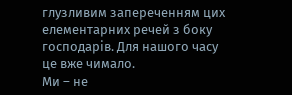глузливим запереченням цих елементарних речей з боку господарів. Для нашого часу це вже чимало.
Ми – не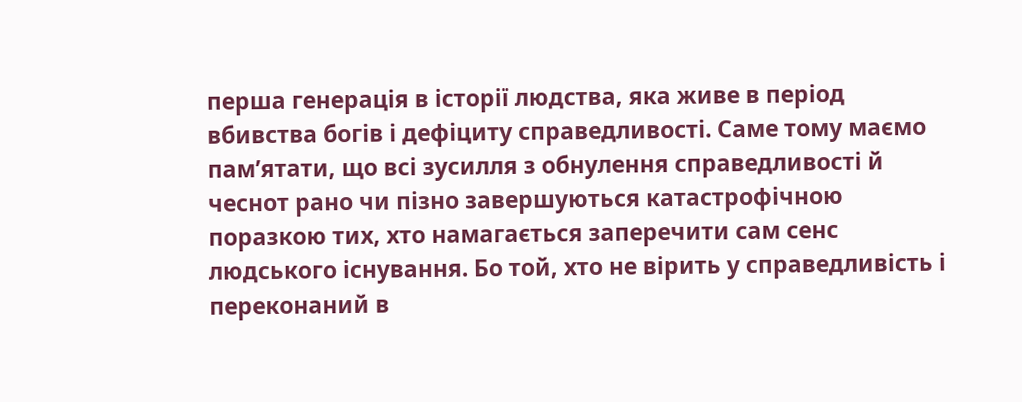перша генерація в історії людства, яка живе в період вбивства богів і дефіциту справедливості. Саме тому маємо пам’ятати, що всі зусилля з обнулення справедливості й чеснот рано чи пізно завершуються катастрофічною поразкою тих, хто намагається заперечити сам сенс людського існування. Бо той, хто не вірить у справедливість і переконаний в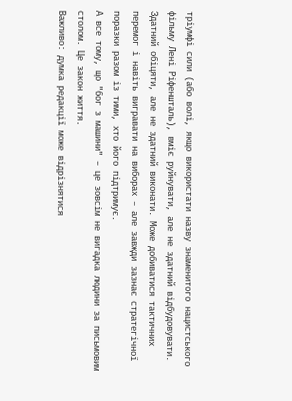тріумфі сили (або волі, якщо використати назву знаменитого нацистського фільму Лені Ріфеншталь), вміє руйнувати, але не здатний відбудовувати. Здатний обіцяти, але не здатний виконати. Може добиватися тактичних перемог і навіть вигравати на виборах – але завжди зазнає стратегічної поразки разом із тими, хто його підтримує.
А все тому, що "бог з машини" – це зовсім не вигадка людини за письмовим столом. Це закон життя.
Важливо: думка редакції може відрізнятися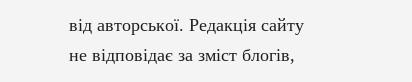від авторської. Редакція сайту не відповідає за зміст блогів,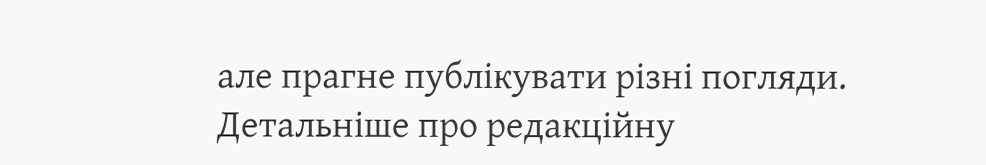але прагне публікувати різні погляди. Детальніше про редакційну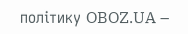політику OBOZ.UA –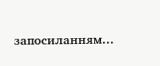запосиланням...